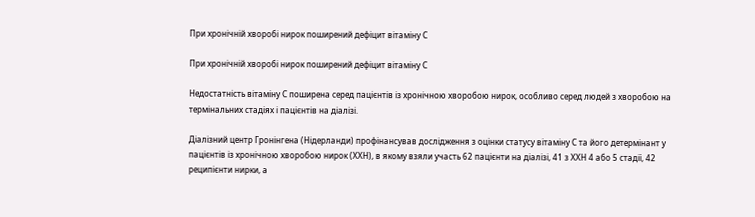При хронічній хворобі нирок поширений дефіцит вітаміну С

При хронічній хворобі нирок поширений дефіцит вітаміну С

Недостатність вітаміну С поширена серед пацієнтів із хронічною хворобою нирок, особливо серед людей з хворобою на термінальних стадіях і пацієнтів на діалізі.

Діалізний центр Гронінгена (Нідерланди) профінансував дослідження з оцінки статусу вітаміну С та його детермінант у пацієнтів із хронічною хворобою нирок (ХХН), в якому взяли участь 62 пацієнти на діалізі, 41 з ХХН 4 або 5 стадії, 42 реципієнти нирки, а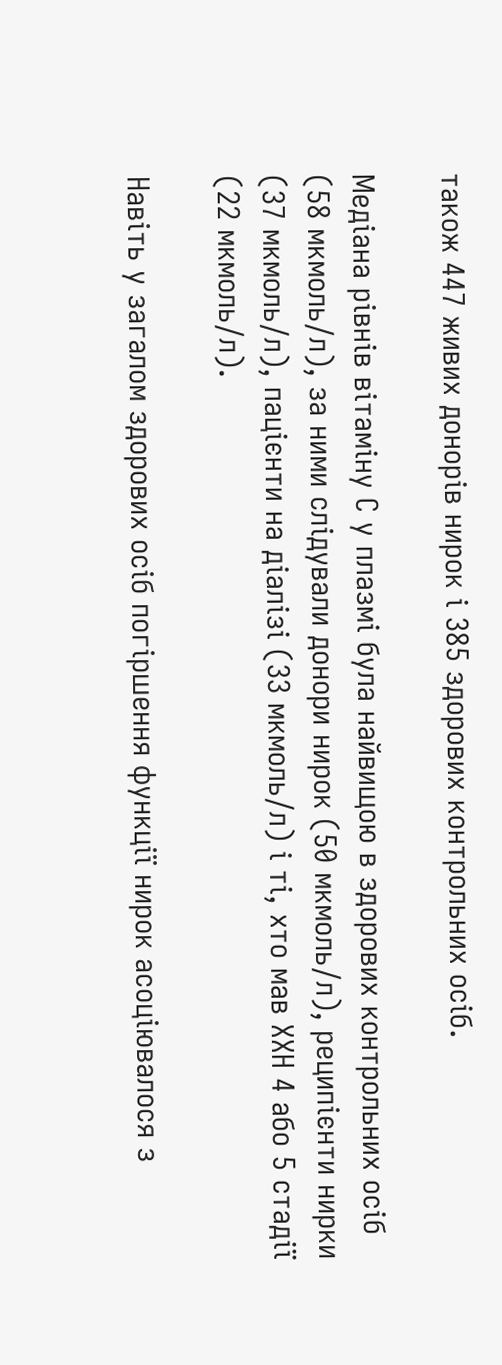також 447 живих донорів нирок і 385 здорових контрольних осіб.

Медіана рівнів вітаміну С у плазмі була найвищою в здорових контрольних осіб (58 мкмоль/л), за ними слідували донори нирок (50 мкмоль/л), реципієнти нирки (37 мкмоль/л), пацієнти на діалізі (33 мкмоль/л) і ті, хто мав ХХН 4 або 5 стадії (22 мкмоль/л).

Навіть у загалом здорових осіб погіршення функції нирок асоціювалося з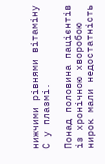нижчими рівнями вітаміну С у плазмі.

Понад половина пацієнтів із хронічною хворобою нирок мали недостатність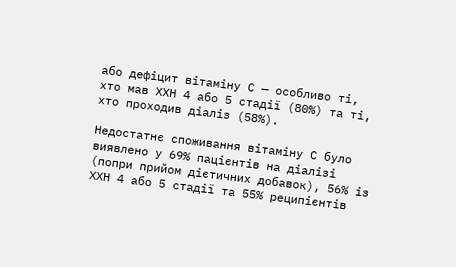або дефіцит вітаміну С — особливо ті, хто мав ХХН 4 або 5 стадії (80%) та ті, хто проходив діаліз (58%).

Недостатнє споживання вітаміну С було виявлено у 69% пацієнтів на діалізі (попри прийом дієтичних добавок), 56% із ХХН 4 або 5 стадії та 55% реципієнтів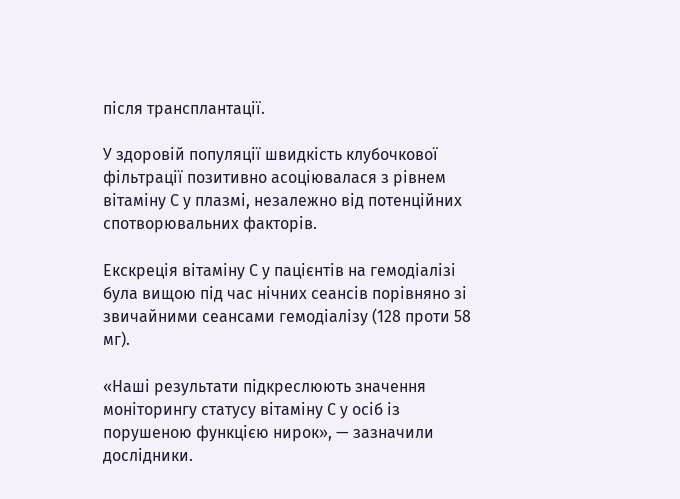після трансплантації.

У здоровій популяції швидкість клубочкової фільтрації позитивно асоціювалася з рівнем вітаміну С у плазмі, незалежно від потенційних спотворювальних факторів.

Екскреція вітаміну С у пацієнтів на гемодіалізі була вищою під час нічних сеансів порівняно зі звичайними сеансами гемодіалізу (128 проти 58 мг).

«Наші результати підкреслюють значення моніторингу статусу вітаміну С у осіб із порушеною функцією нирок», — зазначили дослідники.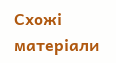Схожі матеріали